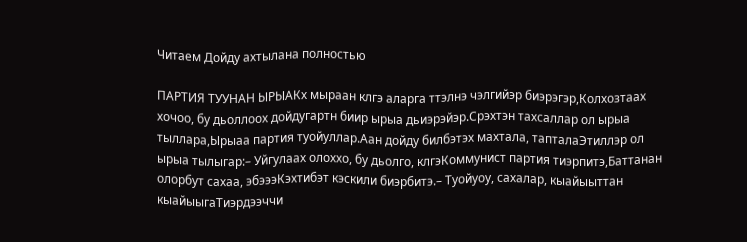Читаем Дойду ахтылана полностью

ПАРТИЯ ТУУНАН ЫРЫАКх мыраан клгэ аларга ттэлнэ чэлгийэр биэрэгэр,Колхозтаах хочоо, бу дьоллоох дойдугартн биир ырыа дьиэрэйэр.Срэхтэн тахсаллар ол ырыа тыллара,Ырыаа партия туойуллар.Аан дойду билбэтэх махтала, тапталаЭтиллэр ол ырыа тылыгар:– Уйгулаах олоххо, бу дьолго, клгэКоммунист партия тиэрпитэ,Баттанан олорбут сахаа, эбэээКэхтибэт кэскили биэрбитэ.– Туойуоу, сахалар, кыайыыттан кыайыыгаТиэрдээччи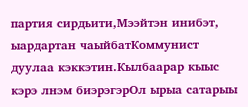партия сирдьити,Мээйтэн инибэт, ыардартан чаыйбатКоммунист дуулаа кэккэтин.Кылбаарар кыыс кэрэ лнэм биэрэгэрОл ырыа сатарыы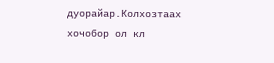дуорайар.Колхозтаах хочобор ол кл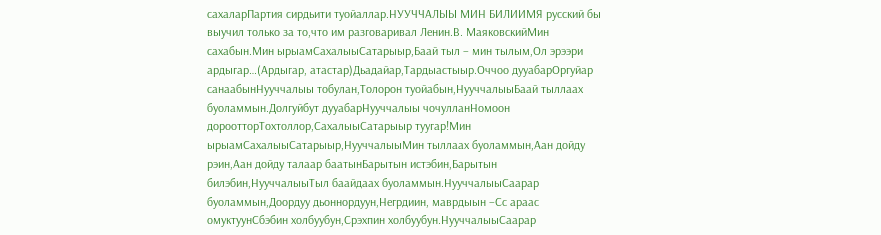сахаларПартия сирдьити туойаллар.НУУЧЧАЛЫЫ МИН БИЛИИМЯ русский бы выучил только за то,что им разговаривал Ленин.В. МаяковскийМин сахабын.Мин ырыамСахалыыСатарыыр,Баай тыл – мин тылым,Ол эрээри ардыгар…(Ардыгар, атастар)Дьадайар,Тардыастыыр.Оччоо дууабарОргуйар санаабынНууччалыы тобулан,Толорон туойабын,НууччалыыБаай тыллаах буоламмын.Долгуйбут дууабарНууччалыы чочулланНомоон дороотторТохтоллор,СахалыыСатарыыр туугар!Мин ырыамСахалыыСатарыыр,НууччалыыМин тыллаах буоламмын,Аан дойду рэин,Аан дойду талаар баатынБарытын истэбин,Барытын билэбин,НууччалыыТыл баайдаах буоламмын.НууччалыыСаарар буоламмын,Доордуу дьоннордуун,Негрдиин, маврдыын –Сс араас омуктуунСбэбин холбуубун,Срэхпин холбуубун.НууччалыыСаарар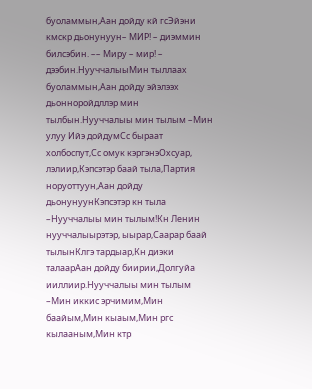буоламмын,Аан дойду кй гсЭйэни кмскр дьонунуун– МИР! – диэммин билсэбин. –– Миру – мир! – дээбин.НууччалыыМин тыллаах буоламмын,Аан дойду эйэлээх дьонноройдллэр мин тылбын.Нууччалыы мин тылым –Мин улуу Ийэ дойдумСс быраат холбоспут,Сс омук кэргэнэОхсуар, лэлиир,Кэпсэтэр баай тыла,Партия норуоттуун,Аан дойду дьонунуунКэпсэтэр кн тыла –Нууччалыы мин тылым!Кн Ленин нууччалыырэтэр, ыырар,Саарар баай тылынКлгэ тардыар,Кн диэки талаарАан дойду биирии,Долгуйа ииллиир.Нууччалыы мин тылым –Мин иккис эрчимим,Мин баайым,Мин кыаым,Мин ргс кылааным,Мин ктр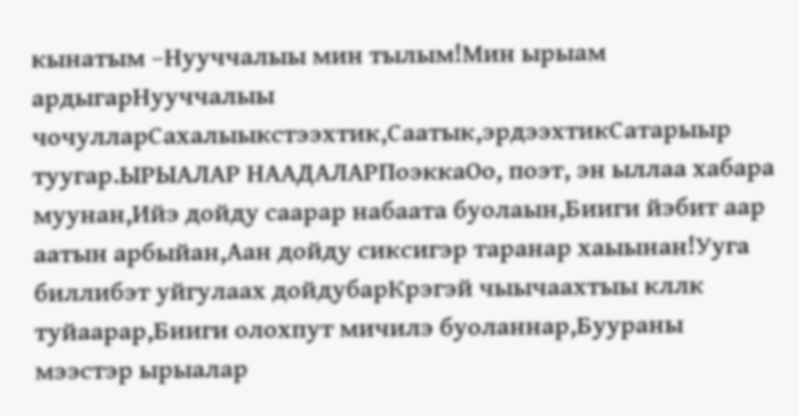кынатым –Нууччалыы мин тылым!Мин ырыам ардыгарНууччалыы чочулларСахалыыкстээхтик,Саатык,эрдээхтикСатарыыр туугар.ЫРЫАЛАР НААДАЛАРПоэккаОо, поэт, эн ыллаа хабара муунан,Ийэ дойду саарар набаата буолаын,Бииги йэбит аар аатын арбыйан,Аан дойду сиксигэр таранар хаыынан!Ууга биллибэт уйгулаах дойдубарКрэгэй чыычаахтыы кллк туйаарар,Бииги олохпут мичилэ буоланнар,Буураны мээстэр ырыалар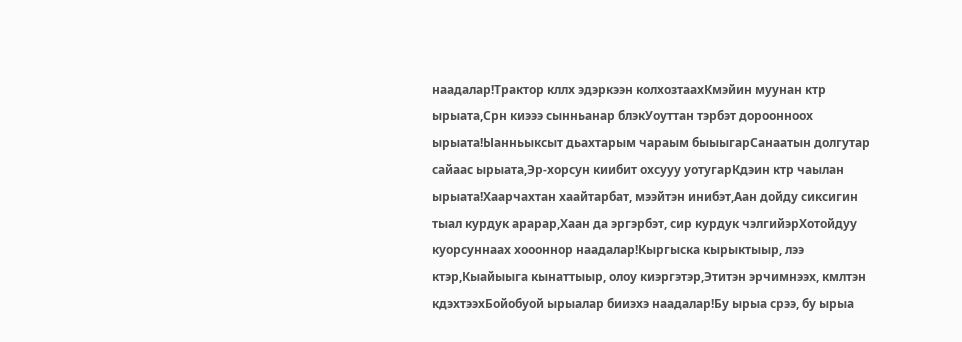наадалар!Трактор кллх эдэркээн колхозтаахКмэйин муунан ктр ырыата,Срн киэээ сынньанар блэкУоуттан тэрбэт дороонноох ырыата!Ыанньыксыт дьахтарым чараым быыыгарСанаатын долгутар сайаас ырыата,Эр-хорсун киибит охсууу уотугарКдэин ктр чаылан ырыата!Хаарчахтан хаайтарбат, мээйтэн инибэт,Аан дойду сиксигин тыал курдук арарар,Хаан да эргэрбэт, сир курдук чэлгийэрХотойдуу куорсуннаах хоооннор наадалар!Кыргыска кырыктыыр, лээ ктэр,Кыайыыга кынаттыыр, олоу киэргэтэр,Этитэн эрчимнээх, кмлтэн кдэхтээхБойобуой ырыалар бииэхэ наадалар!Бу ырыа срээ, бу ырыа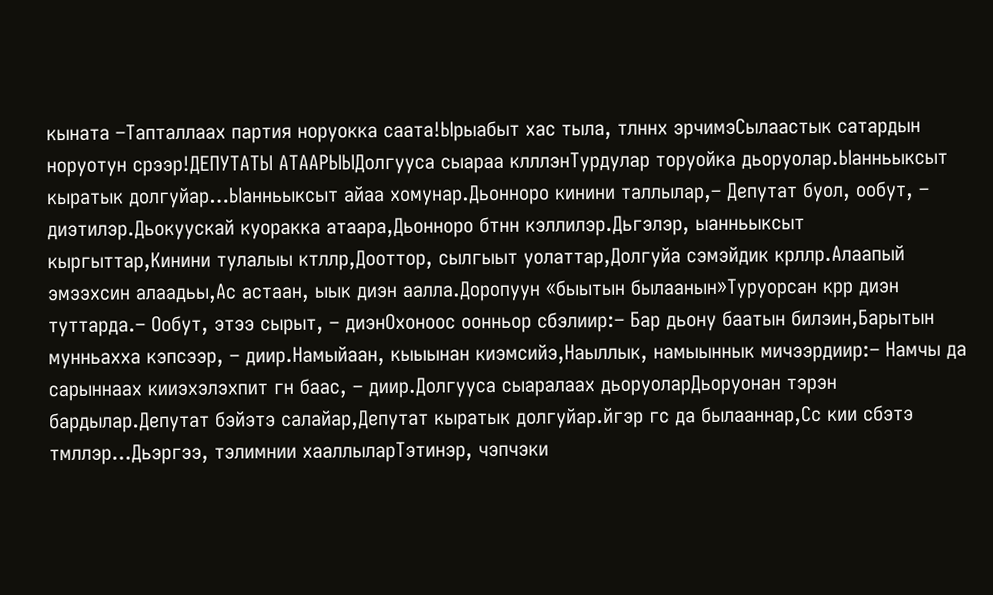кыната –Тапталлаах партия норуокка саата!Ырыабыт хас тыла, тлннх эрчимэСылаастык сатардын норуотун срээр!ДЕПУТАТЫ АТААРЫЫДолгууса сыараа клллэнТурдулар торуойка дьоруолар.Ыанньыксыт кыратык долгуйар…Ыанньыксыт айаа хомунар.Дьонноро кинини таллылар,– Депутат буол, ообут, – диэтилэр.Дьокуускай куоракка атаара,Дьонноро бтнн кэллилэр.Дьгэлэр, ыанньыксыт кыргыттар,Кинини тулалыы ктллр,Дооттор, сылгыыт уолаттар,Долгуйа сэмэйдик крллр.Алаапый эмээхсин алаадьы,Ас астаан, ыык диэн аалла.Доропуун «быытын былаанын»Туруорсан крр диэн туттарда.– Ообут, этээ сырыт, – диэнОхоноос оонньор сбэлиир:– Бар дьону баатын билэин,Барытын мунньахха кэпсээр, – диир.Намыйаан, кыыынан киэмсийэ,Наыллык, намыыннык мичээрдиир:– Намчы да сарыннаах кииэхэлэхпит гн баас, – диир.Долгууса сыаралаах дьоруоларДьоруонан тэрэн бардылар.Депутат бэйэтэ салайар,Депутат кыратык долгуйар.йгэр гс да былааннар,Сс кии сбэтэ тмллэр…Дьэргээ, тэлимнии хааллыларТэтинэр, чэпчэки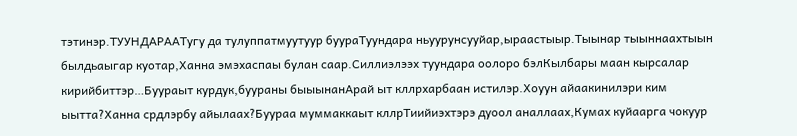тэтинэр.ТУУНДАРААТугу да тулуппатмуутуур буураТуундара ньуурунсууйар,ыраастыыр.Тыынар тыыннаахтыын былдьаыгар куотар,Ханна эмэхаспаы булан саар.Силлиэлээх туундара оолоро бэлКылбары маан кырсалар кирийбиттэр…Буураыт курдук,буураны быыынанАрай ыт кллрхарбаан истилэр.Хоуун айаакинилэри ким ыытта?Ханна срдлэрбу айылаах?Буураа муммаккаыт кллрТиийиэхтэрэ дуоол аналлаах,Кумах куйаарга чокуур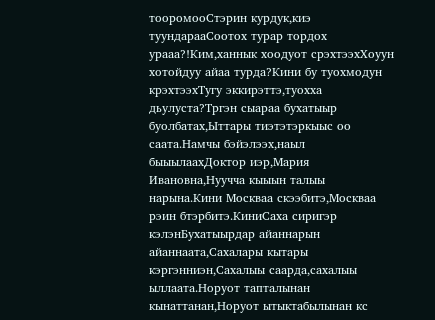тооромооСтэрин курдук,киэ туундарааСоотох турар тордох урааа?!Ким,ханнык хоодуот срэхтээхХоуун хотойдуу айаа турда?Кини бу туохмодун крэхтээхТугу эккирэттэ,туохха дьулуста?Тргэн сыараа бухатыыр буолбатах,Ыттары тиэтэтэркыыс оо саата.Намчы бэйэлээх,наыл быыылаахДоктор иэр,Мария Ивановна,Нуучча кыыын талыы нарына.Кини Москваа скээбитэ,Москваа рэин бтэрбитэ.КиниСаха сиригэр кэлэнБухатыырдар айаннарын айаннаата,Сахалары кытары кэргэнниэн,Сахалыы саарда,сахалыы ыллаата.Норуот тапталынан кынаттанан,Норуот ытыктабылынан кс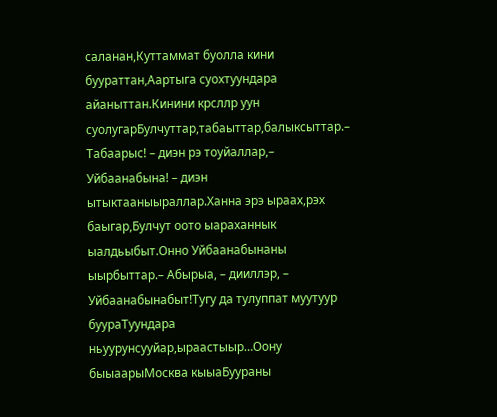саланан,Куттаммат буолла кини буураттан,Аартыга суохтуундара айаныттан.Кинини крсллр уун суолугарБулчуттар,табаыттар,балыксыттар.– Табаарыс! – диэн рэ тоуйаллар,– Уйбаанабына! – диэн ытыктааныыраллар.Ханна эрэ ыраах,рэх баыгар,Булчут оото ыараханнык ыалдьыбыт.Онно Уйбаанабынаны ыырбыттар.– Абырыа, – дииллэр, – Уйбаанабынабыт!Тугу да тулуппат муутуур буураТуундара ньуурунсууйар,ыраастыыр…Оону быыаарыМосква кыыаБуураны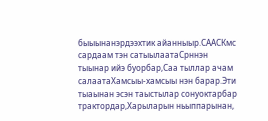быыынанэрдээхтик айанныыр.СААСКмс сардаам тэн сатыылаатаСрннэн тыынар ийэ буорбар,Саа тыллар ачам салаатаХамсыы-хамсыы нэн барар.Эти тыаынан эсэн таыстылар сонуоктарбар трактордар,Харыларын ньыппарынан,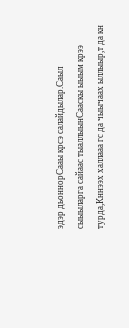эдэр дьоннорСааы крсэ салайдылар.Саыл сыыыларга сайаас тыаллыынСааскы ыыым крээ турда,Кннээх халлааа гс да чыычаах ыллыыр,т да кн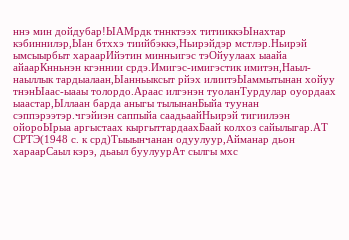ннэ мин дойдубар!ЫАМрдк тннктээх титииккэЫнахтар кэбиннилэр,Ыан бтххэ тиийбэккэ,Ньирэйдэр мстлэр.Ньирэй ымсыырбыт хараарИйэтин минньигэс тэОйуулаах ыаайа айаарКнньнэн кгэннии срдэ.Имигэс-имигэстик имитэн,Наыл-наыллык тардыалаан,Ыанньыксыт рйэх илиитэЫаммытынан хойуу тнэнЫаас-ыааы толордо.Араас илгэнэн туоланТурдулар оуордаах ыаастар,Ыллаан барда аныгы тылынанБыйа туунан сэппэрээтэр.чгэйиэн саппыйа саадьаайНьирэй тигиилээн ойороЫрыа аргыстаах кыргыттардаахБаай колхоз сайылыгар.АТ СРТЭ(1948 с. к срд)Тыыынчанан одуулуур,Айманар дьон хараарСаыл кэрэ, дьаыл буулуурАт сылгы мхс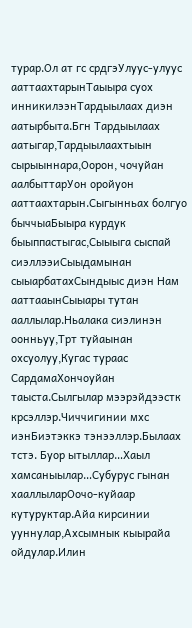турар.Ол ат гс срдгэУлуус-улуус ааттаахтарынТаыыра суох инникилээнТардыылаах диэн аатырбыта.Бгн Тардыылаах аатыгар,Тардыылаахтыын сырыыннара,Оорон, чочуйан аалбыттарУон оройуон ааттаахтарын.Сыгынньах болгуо быччыаБыыра курдук быыппастыгас,Сыыыга сыспай сиэллээиСыыдамынан сыыарбатахСындыыс диэн Нам ааттааынСыыары тутан ааллылар.Ньалака сиэлинэн оонньуу,Трт туйаынан охсуолуу,Кугас тураас СардамаХончоуйан таыста.Сылгылар мээрэйдээстк крсэллэр.Чиччигинии мхс иэнБиэтэккэ тэнээллэр.Былаах тстэ. Буор ытыллар…Хаыл хамсаныылар…Субурус гынан хааллыларОочо-куйаар кутуруктар.Айа кирсинии ууннулар,Ахсымнык кыырайа ойдулар.Илин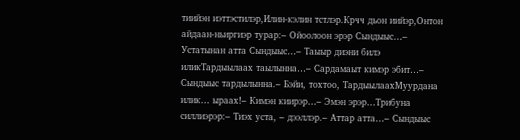тиийэн иэттэстилэр,Илин-кэлин тстлэр.Крчч дьон иийэр,Онтон айдаан-ньиргиэр турар:– Ойоолоон эрэр Сындыыс…– Устатынан атта Сындыыс…– Таыыр диэни билэ иликТардыылаах таылынна…– Сардамаыт кимэр эбит…– Сындыыс тардылынна.– Бэйи, тохтоо, ТардыылаахМуурдана илик… ыраах!– Кимэн киирэр…– Эмэн эрэр…Трибуна силлиэрэр:– Тиэх уста, – дээллэр.– Аттар атта…– Сындыыс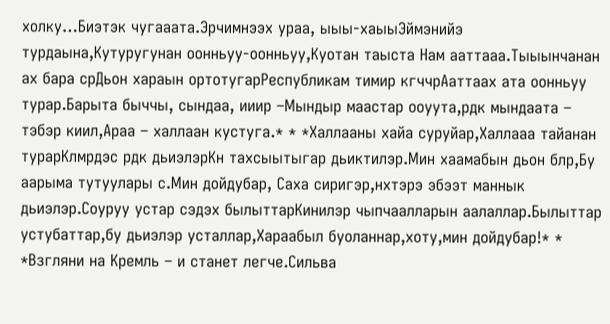холку…Биэтэк чугааата.Эрчимнээх ураа, ыыы-хаыыЭймэнийэ турдаына,Кутуругунан оонньуу-оонньуу,Куотан таыста Нам ааттааа.Тыыынчанан ах бара срДьон хараын ортотугарРеспубликам тимир кгччрАаттаах ата оонньуу турар.Барыта быччы, сындаа, ииир –Мындыр маастар ооуута,рдк мындаата – тэбэр киил,Араа – халлаан кустуга.* * *Халлааны хайа суруйар,Халлааа тайанан турарКлмрдэс рдк дьиэлэрКн тахсыытыгар дьиктилэр.Мин хаамабын дьон блр,Бу аарыма тутуулары с.Мин дойдубар, Саха сиригэр,нхтэрэ эбээт маннык дьиэлэр.Соуруу устар сэдэх былыттарКинилэр чыпчаалларын аалаллар.Былыттар устубаттар,бу дьиэлэр усталлар,Хараабыл буоланнар,хоту,мин дойдубар!* * *Взгляни на Кремль – и станет легче.Сильва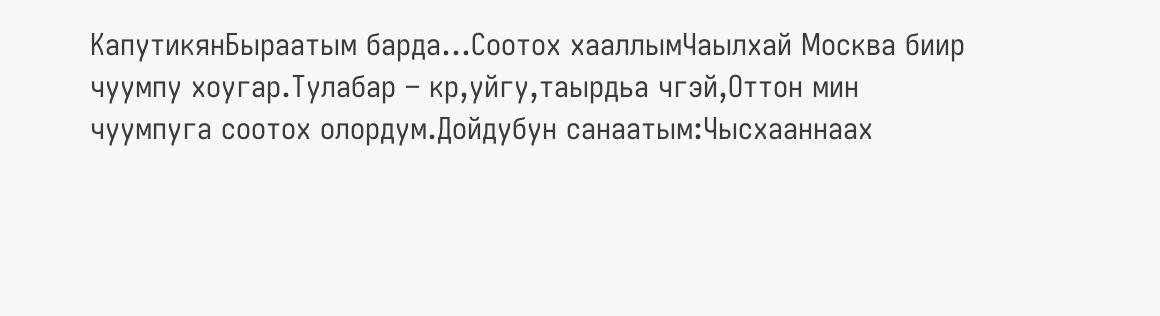КапутикянБыраатым барда…Соотох хааллымЧаылхай Москва биир чуумпу хоугар.Тулабар – кр,уйгу,таырдьа чгэй,Оттон мин чуумпуга соотох олордум.Дойдубун санаатым:Чысхааннаах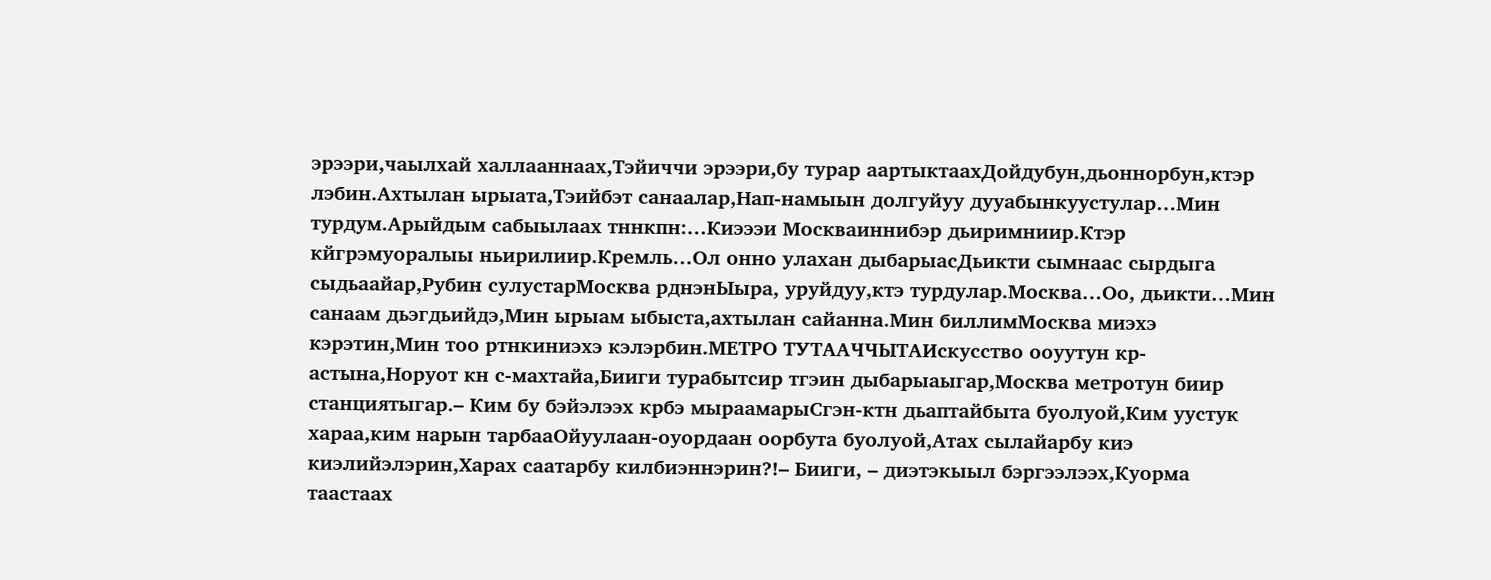эрээри,чаылхай халлааннаах,Тэйиччи эрээри,бу турар аартыктаахДойдубун,дьоннорбун,ктэр лэбин.Ахтылан ырыата,Тэийбэт санаалар,Нап-намыын долгуйуу дууабынкуустулар…Мин турдум.Арыйдым сабыылаах тннкпн:…Киэээи Москваиннибэр дьиримниир.Ктэр кйгрэмуоралыы ньирилиир.Кремль…Ол онно улахан дыбарыасДьикти сымнаас сырдыга сыдьаайар,Рубин сулустарМосква рднэнЫыра, уруйдуу,ктэ турдулар.Москва…Оо, дьикти…Мин санаам дьэгдьийдэ,Мин ырыам ыбыста,ахтылан сайанна.Мин биллимМосква миэхэ кэрэтин,Мин тоо ртнкиниэхэ кэлэрбин.МЕТРО ТУТААЧЧЫТАИскусство ооуутун кр-астына,Норуот кн с-махтайа,Бииги турабытсир тгэин дыбарыаыгар,Москва метротун биир станциятыгар.– Ким бу бэйэлээх крбэ мыраамарыСгэн-ктн дьаптайбыта буолуой,Ким уустук хараа,ким нарын тарбааОйуулаан-оуордаан оорбута буолуой,Атах сылайарбу киэ киэлийэлэрин,Харах саатарбу килбиэннэрин?!– Бииги, – диэтэкыыл бэргээлээх,Куорма таастаах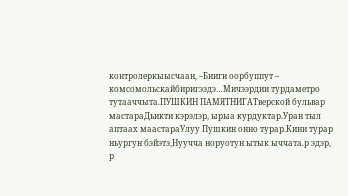контролеркыысчаан, –Бииги оорбуппут – комсомольскайбиригээдэ…Мичээрдии турдаметро тутааччыта.ПУШКИН ПАМЯТНИГАТверской бульвар мастараДьикти кэрэлэр, ырыа курдуктар.Уран тыл аптаах маастараУлуу Пушкин онно турар.Кини турар ньургун бэйэтэ,Нуучча норуотун ытык ыччата.р эдэр, р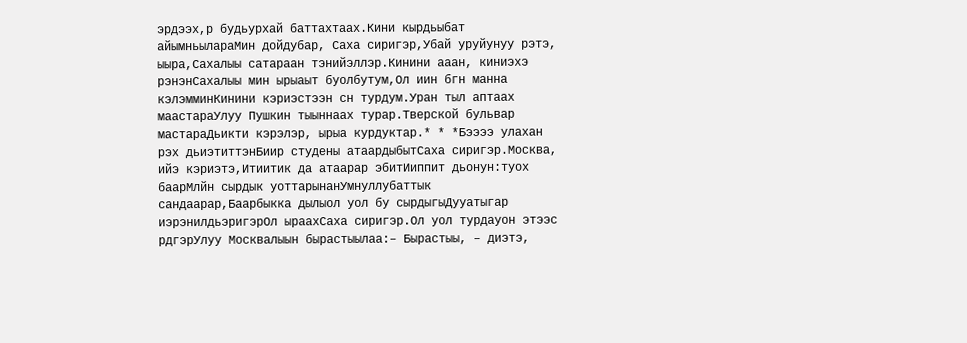эрдээх,р будьурхай баттахтаах.Кини кырдьыбат айымньылараМин дойдубар, Саха сиригэр,Убай уруйунуу рэтэ, ыыра,Сахалыы сатараан тэнийэллэр.Кинини ааан, киниэхэ рэнэнСахалыы мин ырыаыт буолбутум,Ол иин бгн манна кэлэмминКинини кэриэстээн сн турдум.Уран тыл аптаах маастараУлуу Пушкин тыыннаах турар.Тверской бульвар мастараДьикти кэрэлэр, ырыа курдуктар.* * *Бээээ улахан рэх дьиэтиттэнБиир студены атаардыбытСаха сиригэр.Москва, ийэ кэриэтэ,Итиитик да атаарар эбитИиппит дьонун:туох баарМлйн сырдык уоттарынанУмнуллубаттык сандаарар,Баарбыкка дылыол уол бу сырдыгыДууатыгар иэрэнилдьэригэрОл ыраахСаха сиригэр.Ол уол турдауон этээс рдгэрУлуу Москвалыын бырастыылаа:– Бырастыы, – диэтэ,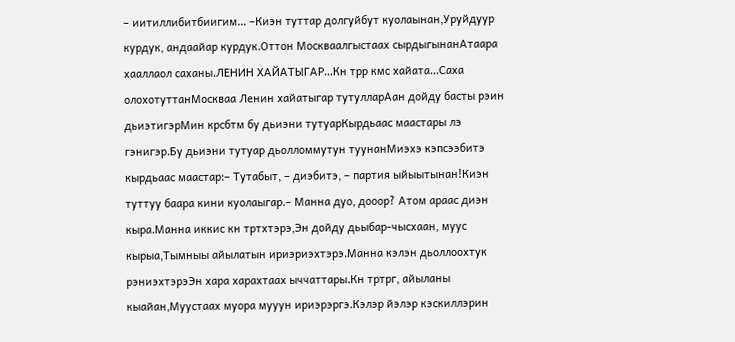– иитиллибитбиигим… –Киэн туттар долгуйбут куолаынан,Уруйдуур курдук, андаайар курдук.Оттон Москваалгыстаах сырдыгынанАтаара хааллаол саханы.ЛЕНИН ХАЙАТЫГАР…Кн трр кмс хайата…Саха олохотуттанМоскваа Ленин хайатыгар тутулларАан дойду басты рэин дьиэтигэрМин крсбтм бу дьиэни тутуарКырдьаас маастары лэ гэнигэр.Бу дьиэни тутуар дьолломмутун туунанМиэхэ кэпсээбитэ кырдьаас маастар:– Тутабыт, – диэбитэ, – партия ыйыытынан!Киэн туттуу баара кини куолаыгар.– Манна дуо, дооор? Атом араас диэн кыра.Манна иккис кн тртхтэрэ,Эн дойду дьыбар-чысхаан, муус кырыа,Тымныы айылатын ириэриэхтэрэ.Манна кэлэн дьоллоохтук рэниэхтэрэЭн хара харахтаах ыччаттары.Кн тртрг, айыланы кыайан,Муустаах муора мууун ириэрэргэ.Кэлэр йэлэр кэскиллэрин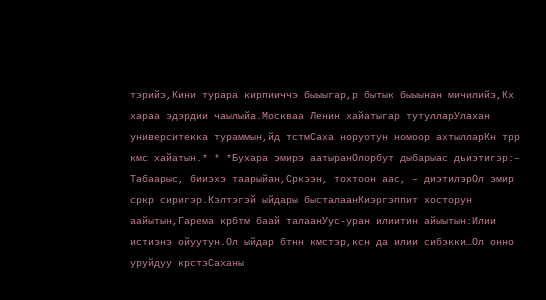тэрийэ,Кини турара кирпииччэ быыыгар,р бытык быыынан мичилийэ,Кх хараа эдэрдии чаылыйа.Москваа Ленин хайатыгар тутулларУлахан университекка тураммын,йд тстмСаха норуотун номоор ахтылларКн трр кмс хайатын.* * *Бухара эмирэ аатыранОлорбут дыбарыас дьиэтигэр:– Табаарыс, бииэхэ таарыйан,Сркээн, тохтоон аас, – диэтилэрОл эмир сркр сиригэр.Кэлтэгэй ыйдары бысталаанКиэргэппит хосторун аайытын,Гарема крбтм баай талаанУус-уран илиитин айыытын:Илии истиэнэ ойуутун.Ол ыйдар бтнн кмстэр,ксн да илии сибэкки…Ол онно уруйдуу крстэСаханы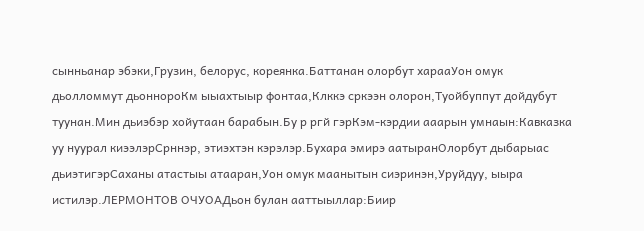сынньанар эбэки,Грузин, белорус, кореянка.Баттанан олорбут харааУон омук дьолломмут дьоннороКм ыыахтыыр фонтаа,Клккэ сркээн олорон,Туойбуппут дойдубут туунан.Мин дьиэбэр хойутаан барабын.Бу р ргй гэрКэм-кэрдии ааарын умнаын:Кавказка уу нуурал киээлэрСрннэр, этиэхтэн кэрэлэр.Бухара эмирэ аатыранОлорбут дыбарыас дьиэтигэрСаханы атастыы атааран,Уон омук маанытын сиэринэн,Уруйдуу, ыыра истилэр.ЛЕРМОНТОВ ОЧУОАДьон булан ааттыыллар:Биир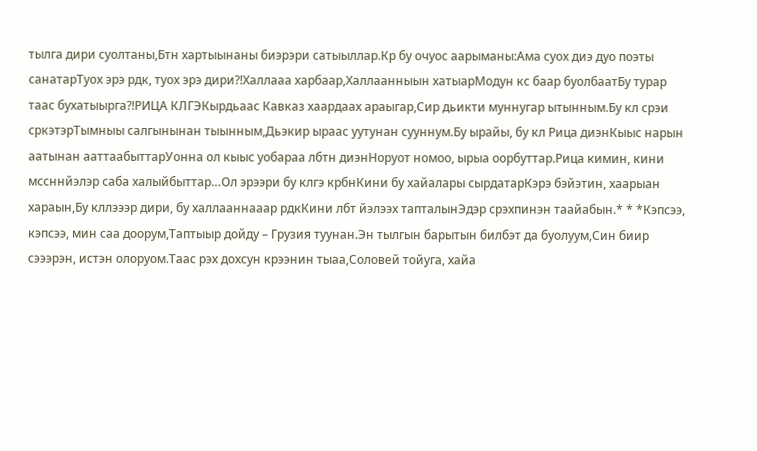тылга дири суолтаны,Бтн хартыынаны биэрэри сатыыллар.Кр бу очуос аарыманы:Ама суох диэ дуо поэты санатарТуох эрэ рдк, туох эрэ дири?!Халлааа харбаар,Халлаанныын хатыарМодун кс баар буолбаатБу турар таас бухатыырга?!РИЦА КЛГЭКырдьаас Кавказ хаардаах араыгар,Сир дьикти муннугар ытынным.Бу кл срэи сркэтэрТымныы салгынынан тыынным,Дьэкир ыраас уутунан сууннум.Бу ырайы, бу кл Рица диэнКыыс нарын аатынан ааттаабыттарУонна ол кыыс уобараа лбтн диэнНоруот номоо, ырыа оорбуттар.Рица кимин, кини мссннйэлэр саба халыйбыттар…Ол эрээри бу клгэ крбнКини бу хайалары сырдатарКэрэ бэйэтин, хаарыан хараын,Бу кллэээр дири, бу халлааннааар рдкКини лбт йэлээх тапталынЭдэр срэхпинэн таайабын.* * *Кэпсээ, кэпсээ, мин саа доорум,Таптыыр дойду – Грузия туунан.Эн тылгын барытын билбэт да буолуум,Син биир сэээрэн, истэн олоруом.Таас рэх дохсун крээнин тыаа,Соловей тойуга, хайа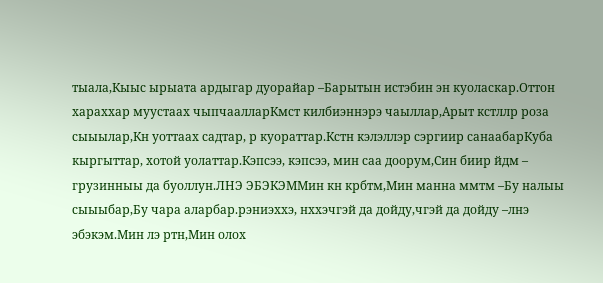тыала,Кыыс ырыата ардыгар дуорайар –Барытын истэбин эн куоласкар.Оттон хараххар муустаах чыпчаалларКмст килбиэннэрэ чаыллар,Арыт кстллр роза сыыылар,Кн уоттаах садтар, р куораттар.Кстн кэлэллэр сэргиир санаабарКуба кыргыттар, хотой уолаттар.Кэпсээ, кэпсээ, мин саа доорум,Син биир йдм – грузинныы да буоллун.ЛНЭ ЭБЭКЭММин кн крбтм,Мин манна ммтм –Бу налыы сыыыбар,Бу чара аларбар.рэниэххэ, нххэчгэй да дойду,чгэй да дойду –лнэ эбэкэм.Мин лэ ртн,Мин олох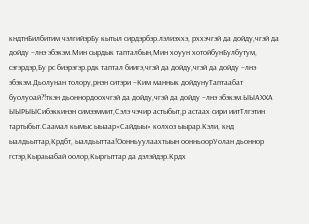кндтнБилбитим чэлгийэрБу кытыл сирдэрбэр.лэлиэххэ, рххэчгэй да дойду,чгэй да дойду –лнэ эбэкэм.Мин сырдык тапталбын,Мин хоуун хотойбунБулбутум, сэгэрдэр,Бу рс биэрэгэр.рдк таптал биигэ,чгэй да дойду,чгэй да дойду –лнэ эбэкэм.Дьолунан толору,рнэн ситэри –Ким маннык дойдунуТаптаабат буолуоай?!ткэн дьоннордоохчгэй да дойду,чгэй да дойду –лнэ эбэкэм.ЫЫАХХА ЫЫРЫЫСибэккинэн симээммит,Сэлэ чэчир астыбыт,р астаах сири иитТлгэтин тартыбыт.Саамал кымыс ыыаар«Сайдыы» колхоз ыырар.Кэли, кнд ыалдьыттар,Крдбт, ыалдьыттаа!Оонньуулаахтыын оонньоорУолан дьоннор гстэр,Кыраыабай оолор,Кыргыттар да дэлэйдэр.Крдх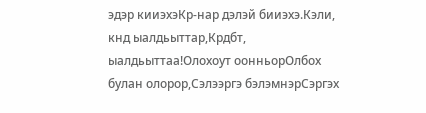эдэр кииэхэКр-нар дэлэй бииэхэ.Кэли, кнд ыалдьыттар,Крдбт, ыалдьыттаа!Олохоут оонньорОлбох булан олорор,Сэлээргэ бэлэмнэрСэргэх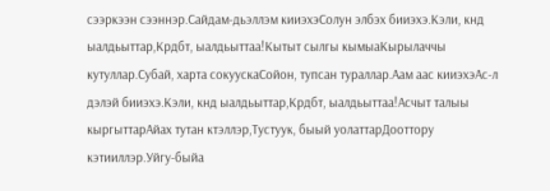сээркээн сээннэр.Сайдам-дьэллэм кииэхэСолун элбэх бииэхэ.Кэли, кнд ыалдьыттар,Крдбт, ыалдьыттаа!Кытыт сылгы кымыаКырылаччы кутуллар.Субай, харта сокуускаСойон, тупсан тураллар.Аам аас кииэхэАс-л дэлэй бииэхэ.Кэли, кнд ыалдьыттар,Крдбт, ыалдьыттаа!Асчыт талыы кыргыттарАйах тутан ктэллэр,Тустуук, быый уолаттарДооттору кэтииллэр.Уйгу-быйа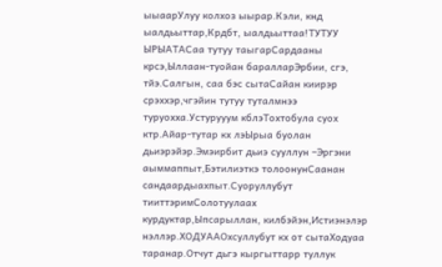ыыаарУлуу колхоз ыырар.Кэли, кнд ыалдьыттар,Крдбт, ыалдьыттаа!ТУТУУ ЫРЫАТАСаа тутуу таыгарСардааны крсэ,Ыллаан-туойан баралларЭрбии, сгэ, тйэ.Салгын, саа бэс сытаСайан киирэр срэххэр,чгэйин тутуу туталмнээ туруохха.Устурууум кблэТохтобула суох ктр.Айар-тутар кх лэЫрыа буолан дьиэрэйэр.Эмэирбит дьиэ сууллун –Эргэни аыммаппыт,Бэтилиэткэ толоонунСаанан сандаардыахпыт.Суоруллубут тииттэримСолотуулаах курдуктар,Ыпсарыллан, килбэйэн,Истиэнэлэр нэллэр.ХОДУААОхсуллубут кх от сытаХодуаа таранар.Отчут дьгэ кыргыттарр туллук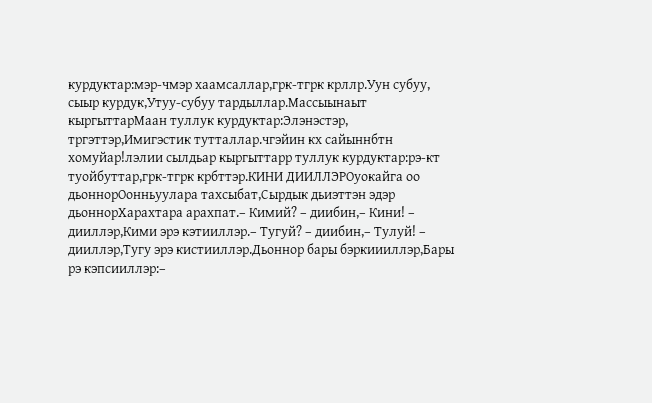курдуктар:мэр-чмэр хаамсаллар,грк-тгрк крллр.Уун субуу, сыыр курдук,Утуу-субуу тардыллар.Массыынаыт кыргыттарМаан туллук курдуктар:Элэнэстэр, тргэттэр,Имигэстик тутталлар.чгэйин кх сайыннбтн хомуйар!лэлии сылдьар кыргыттарр туллук курдуктар:рэ-кт туойбуттар,грк-тгрк крбттэр.КИНИ ДИИЛЛЭРОуокайга оо дьоннорОонньуулара тахсыбат,Сырдык дьиэттэн эдэр дьоннорХарахтара арахпат.– Кимий? – диибин,– Кини! – дииллэр,Кими эрэ кэтииллэр.– Тугуй? – диибин,– Тулуй! – дииллэр,Тугу эрэ кистииллэр.Дьоннор бары бэркиииллэр,Бары рэ кэпсииллэр:–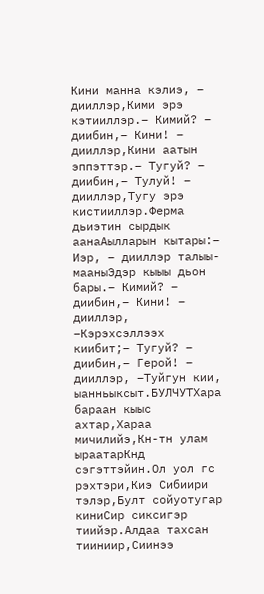Кини манна кэлиэ, – дииллэр,Кими эрэ кэтииллэр.– Кимий? – диибин,– Кини! – дииллэр,Кини аатын эппэттэр.– Тугуй? – диибин,– Тулуй! – дииллэр,Тугу эрэ кистииллэр.Ферма дьиэтин сырдык аанаАылларын кытары:– Иэр, – дииллэр талыы-мааныЭдэр кыыы дьон бары.– Кимий? – диибин,– Кини! – дииллэр, –Кэрэхсэллээх киибит;– Тугуй? – диибин,– Герой! – дииллэр, –Туйгун кии, ыанньыксыт.БУЛЧУТХара бараан кыыс ахтар,Хараа мичилийэ,Кн-тн улам ыраатарКнд сэгэттэйин.Ол уол гс рэхтэри,Киэ Сибиири тэлэр,Булт сойуотугар киниСир сиксигэр тиийэр.Алдаа тахсан тииниир,Сиинээ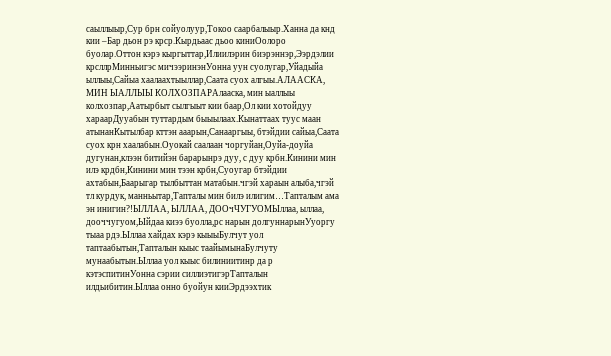саыллыыр,Сур брн сойуолуур,Токоо саарбалыыр.Ханна да кнд кии –Бар дьон рэ крср.Кырдьаас дьоо киниОолоро буолар.Оттон кэрэ кыргыттар,Илиилэрин биэрэннэр,Ээрдэлии крсллрМинньигэс мичээринэнУонна уун суолугар,Уйадыйа ыллыы,Сайыа хаалаахтыыллар,Саата суох алгыы.АЛААСКА, МИН ЫАЛЛЫЫ КОЛХОЗПАРАлааска, мин ыаллыы колхозпар,Аатырбыт сылгыыт кии баар,Ол кии хотойдуу хараарДууабын туттардым быыылаах.Кынаттаах туус маан атынанКытылбар кттэн ааарын,Санааргыы, бтэйдии сайыа,Саата суох крн хаалабын.Оуокай саалаан чоргуйан,Оуйа-доуйа дугунан,клээн битийэн барарынрэ дуу, с дуу крбн.Кинини мин илэ крдбн,Кинини мин тээн крбн,Суоугар бтэйдии ахтабын,Баарыгар тылбыттан матабын.чгэй хараын алыба,чгэй тл курдук, манньытар,Тапталы мин билэ илигим…Тапталым ама эн инигин?!ЫЛЛАА, ЫЛЛАА, ДООчЧУГУОМЫллаа, ыллаа, дооччугуом,Ыйдаа киээ буолла,рс нарын долгуннарынУуоргу тыаа рдэ.Ыллаа хайдах кэрэ кыыыБулчут уол таптаабытын,Тапталын кыыс таайымынаБулчуту мунаабытын.Ыллаа уол кыыс билиниитинр да р кэтэспитинУонна сэрии силлиэтигэрТапталын илдьибитин.Ыллаа онно буойун кииЭрдээхтик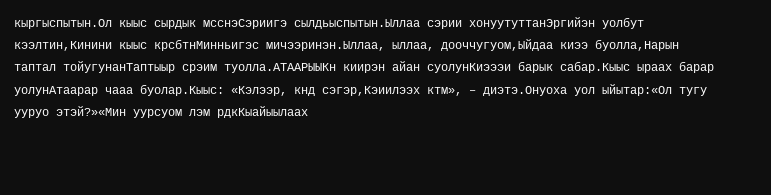кыргыспытын.Ол кыыс сырдык мсснэСэриигэ сылдьыспытын.Ыллаа сэрии хонуутуттанЭргийэн уолбут кээлтин,Кинини кыыс крсбтнМинньигэс мичээринэн.Ыллаа, ыллаа, дооччугуом,Ыйдаа киээ буолла,Нарын таптал тойугунанТаптыыр срэим туолла.АТААРЫЫКн киирэн айан суолунКиэээи барык сабар.Кыыс ыраах барар уолунАтаарар чааа буолар.Кыыс: «Кэлээр, кнд сэгэр,Кэиилээх ктм», – диэтэ.Онуоха уол ыйытар:«Ол тугу ууруо этэй?»«Мин уурсуом лэм рдкКыайыылаах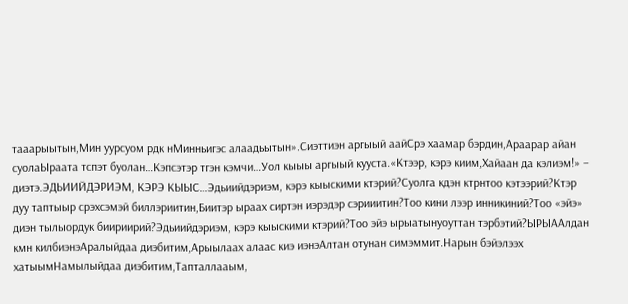тааарыытын,Мин уурсуом рдк нМинньигэс алаадьытын».Сиэттиэн аргыый аайСрэ хаамар бэрдин,Араарар айан суолаЫраата тспэт буолан…Кэпсэтэр тгэн кэмчи…Уол кыыы аргыый кууста.«Ктээр, кэрэ киим,Хайаан да кэлиэм!» – диэтэ.ЭДЬИИЙДЭРИЭМ, КЭРЭ КЫЫС…Эдьиийдэриэм, кэрэ кыыскими ктэрий?Суолга кдэн ктрнтоо кэтээрий?Ктэр дуу таптыыр срэхсэмэй биллэриитин,Биитэр ыраах сиртэн иэрэдэр сэрииитин?Тоо кини лээр инникиний?Тоо «эйэ» диэн тылыордук биириирий?Эдьиийдэриэм, кэрэ кыыскими ктэрий?Тоо эйэ ырыатынуоуттан тэрбэтий?ЫРЫААлдан кмн килбиэнэАралыйдаа диэбитим,Арыылаах алаас киэ иэнэАлтан отунан симэммит.Нарын бэйэлээх хатыымНамылыйдаа диэбитим,Тапталлааым,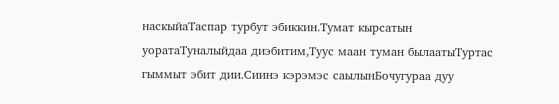наскыйаТаспар турбут эбиккин.Тумат кырсатын уоратаТуналыйдаа диэбитим,Туус маан туман былаатыТуртас гыммыт эбит дии.Сиинэ кэрэмэс саылынБочугураа дуу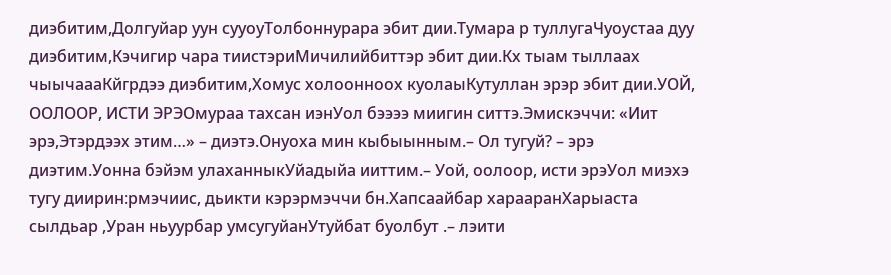диэбитим,Долгуйар уун сууоуТолбоннурара эбит дии.Тумара р туллугаЧуоустаа дуу диэбитим,Кэчигир чара тиистэриМичилийбиттэр эбит дии.Кх тыам тыллаах чыычаааКйгрдээ диэбитим,Хомус холоонноох куолаыКутуллан эрэр эбит дии.УОЙ, ООЛООР, ИСТИ ЭРЭОмураа тахсан иэнУол бээээ миигин ситтэ.Эмискэччи: «Иит эрэ,Этэрдээх этим…» – диэтэ.Онуоха мин кыбыынным.– Ол тугуй? – эрэ диэтим.Уонна бэйэм улаханныкУйадыйа ииттим.– Уой, оолоор, исти эрэУол миэхэ тугу диирин:рмэчиис, дьикти кэрэрмэччи бн.Хапсаайбар харааранХарыаста сылдьар ,Уран ньуурбар умсугуйанУтуйбат буолбут .– лэити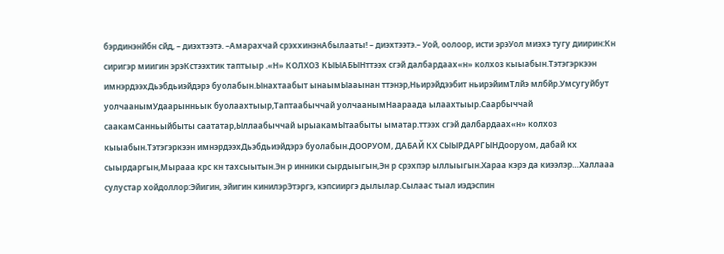бэрдинэнйбн сйд, – диэхтээтэ. –Амарахчай срэххинэнАбылааты! – диэхтээтэ.– Уой, оолоор, исти эрэУол миэхэ тугу диирин:Кн сиригэр миигин эрэКстээхтик таптыыр .«Н» КОЛХОЗ КЫЫАБЫНттээх сгэй далбардаах«н» колхоз кыыабын.Тэтэгэркээн имнэрдээхДьэбдьиэйдэрэ буолабын.Ынахтаабыт ынаымЫааынан ттэнэр,Ньирэйдээбит ньирэйимТлйэ млбйр.Умсугуйбут уолчаанымУдаарынньык буолаахтыыр,Таптаабыччай уолчаанымНаараада ылаахтыыр.Саарбыччай саакамСанньыйбыты саататар,Ыллаабыччай ырыакамЫтаабыты ыматар.ттээх сгэй далбардаах«н» колхоз кыыабын.Тэтэгэркээн имнэрдээхДьэбдьиэйдэрэ буолабын.ДООРУОМ, ДАБАЙ КХ СЫЫРДАРГЫНДооруом, дабай кх сыырдаргын,Мырааа крс кн тахсыытын.Эн р инники сырдыыгын,Эн р срэхпэр ыллыыгын.Хараа кэрэ да киээлэр…Халлааа сулустар хойдоллор:Эйигин, эйигин кинилэрЭтэргэ, кэпсииргэ дылылар.Сылаас тыал иэдэспин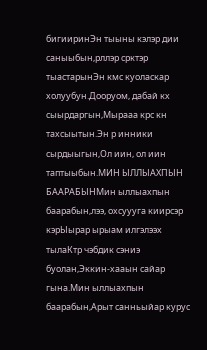бигииринЭн тыыны кэлэр дии саныыбын,рллэр срктэр тыастарынЭн кмс куоласкар холуубун.Дооруом, дабай кх сыырдаргын,Мырааа крс кн тахсыытын.Эн р инники сырдыыгын,Ол иин, ол иин таптыыбын.МИН ЫЛЛЫАХПЫН БААРАБЫНМин ыллыахпын баарабын,лээ, охсуууга киирсэр кэрЫырар ырыам илгэлээх тылаКтр чэбдик сэниэ буолан,Эккин-хааын сайар гына.Мин ыллыахпын баарабын,Арыт санньыйар курус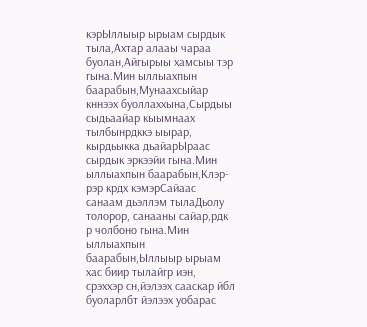кэрЫллыыр ырыам сырдык тыла,Ахтар алааы чараа буолан,Айгырыы хамсыы тэр гына.Мин ыллыахпын баарабын,Мунаахсыйар кннээх буоллаххына,Сырдыы сыдьаайар кыымнаах тылбынрдккэ ыырар, кырдьыкка дьайарЫраас сырдык эркээйи гына.Мин ыллыахпын баарабын,Клэр-рэр крдх кэмэрСайаас санаам дьэллэм тылаДьолу толорор, санааны сайар,рдк р чолбоно гына.Мин ыллыахпын баарабын,Ыллыыр ырыам хас биир тылайгр иэн, срэххэр сн,йэлээх сааскар йбл буоларлбт йэлээх уобарас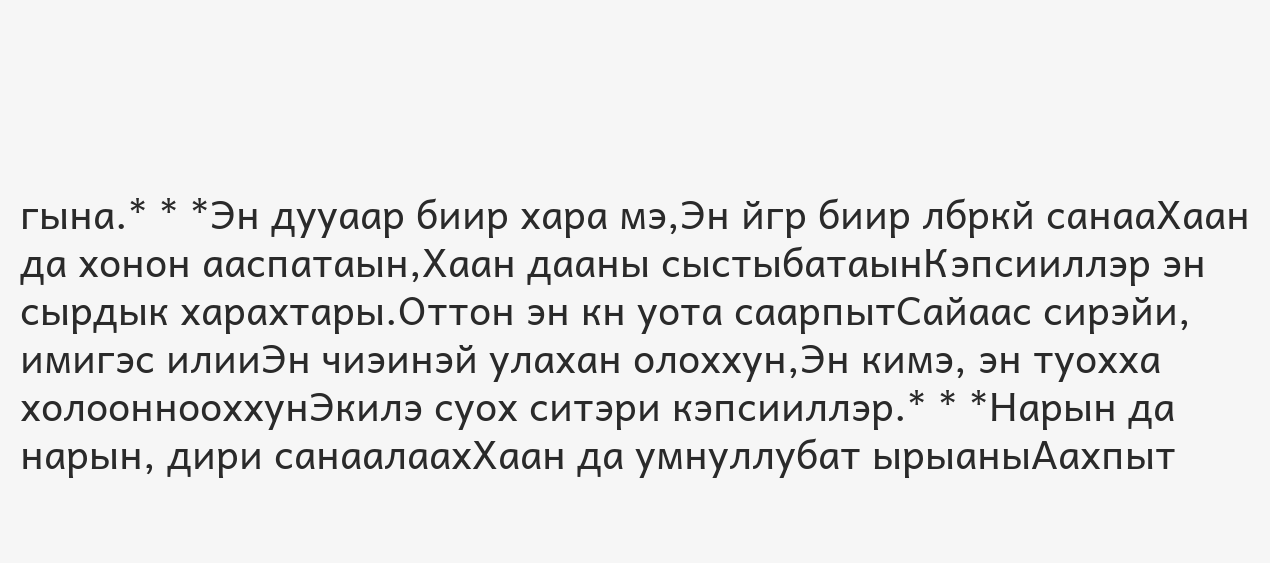гына.* * *Эн дууаар биир хара мэ,Эн йгр биир лбркй санааХаан да хонон ааспатаын,Хаан дааны сыстыбатаынКэпсииллэр эн сырдык харахтары.Оттон эн кн уота саарпытСайаас сирэйи, имигэс илииЭн чиэинэй улахан олоххун,Эн кимэ, эн туохха холооннооххунЭкилэ суох ситэри кэпсииллэр.* * *Нарын да нарын, дири санаалаахХаан да умнуллубат ырыаныАахпыт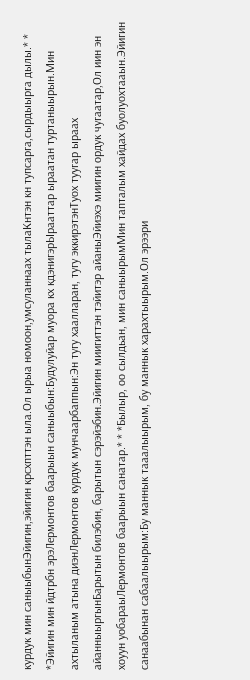курдук мин саныыбынЭйигин,эйигин крсхпттэн ыла.Ол ырыа номоон,умсуланнаах тылаКнтэн кн тупсарга,сырдыырга дылы.* * *Эйигин мин йдтрбн эрэЛермонтов баарыын саныыбын:Будулуйар муора кх кдэнигэрЫрааттар ыраатан туртаныырын.Мин ахтыланым атына диэнЛермонтов курдук мунчаарбаппын:Эн тугу хаалларан, тугу эккирэтэнТуох туугар ыраах айанныыргынБарытын билэбин, барытын сэрэйэбин.Эйигин миигиттэн тэйитэр айаныЭйиэхэ миигин ордук чугаатар,Ол иин эн хоуун уобараыЛермонтов баарыын санатар.* * *Былыр, оо сылдьан, мин саныырымМин тапталым хайдах буолуохтааын.Эйигин санаабынан сабаалыырым:Бу маннык тааалыырым, бу маннык харахтыырым.Ол эрээри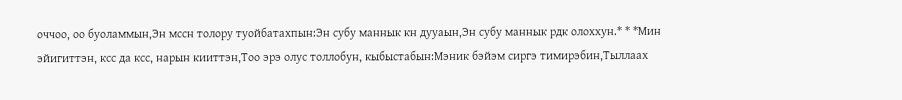оччоо, оо буоламмын,Эн мссн толору туойбатахпын:Эн субу маннык кн дууаын,Эн субу маннык рдк олоххун.* * *Мин эйигиттэн, ксс да ксс, нарын кииттэн,Тоо эрэ олус толлобун, кыбыстабын:Мэник бэйэм сиргэ тимирэбин,Тыллаах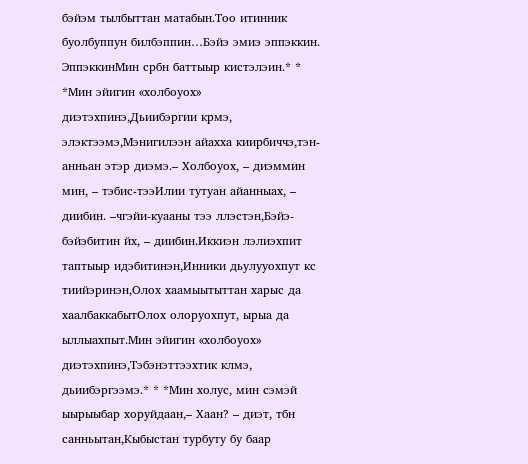бэйэм тылбыттан матабын.Тоо итинник буолбуппун билбэппин…Бэйэ эмиэ эппэккин. ЭппэккинМин србн баттыыр кистэлэин.* * *Мин эйигин «холбоуох» диэтэхпинэ,Дьиибэргии крмэ, элэктээмэ,Мэнигилээн айахха киирбиччэ,тэн-анньан этэр диэмэ.– Холбоуох, – диэммин мин, – тэбис-тээИлии тутуан айанныах, – диибин. –чгэйи-куааны тээ ллэстэн,Бэйэ-бэйэбитин йх, – диибин.Иккиэн лэлиэхпит таптыыр идэбитинэн,Инники дьулууохпут кс тиийэринэн,Олох хаамыытыттан харыс да хаалбаккабытОлох олоруохпут, ырыа да ыллыахпыт.Мин эйигин «холбоуох» диэтэхпинэ,Тэбэнэттээхтик клмэ, дьиибэргээмэ.* * *Мин холус, мин сэмэй ыырыыбар хоруйдаан,– Хаан? – диэт, тбн санньытан,Кыбыстан турбуту бу баар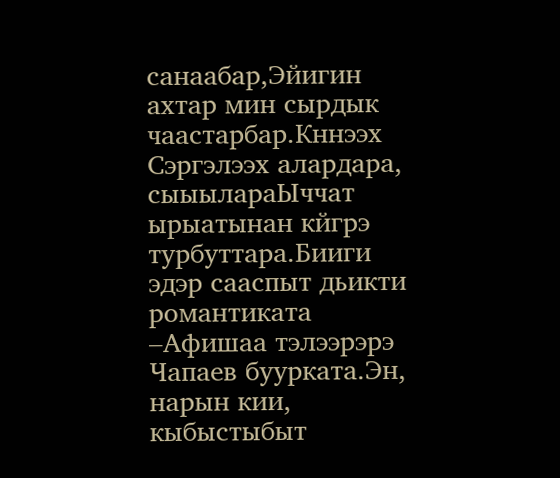санаабар,Эйигин ахтар мин сырдык чаастарбар.Кннээх Сэргэлээх алардара, сыыылараЫччат ырыатынан кйгрэ турбуттара.Бииги эдэр сааспыт дьикти романтиката –Афишаа тэлээрэрэ Чапаев буурката.Эн, нарын кии, кыбыстыбыт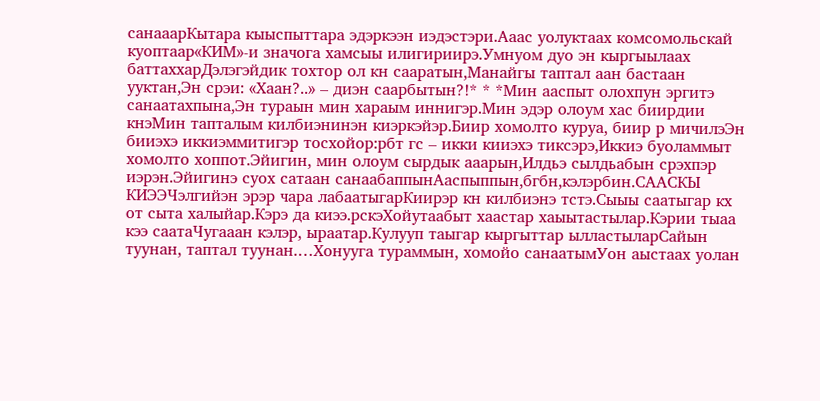санааарКытара кыыспыттара эдэркээн иэдэстэри.Ааас уолуктаах комсомольскай куоптаар«КИМ»-и значога хамсыы илигириирэ.Умнуом дуо эн кыргыылаах баттаххарДэлэгэйдик тохтор ол кн сааратын,Манайгы таптал аан бастаан ууктан,Эн срэи: «Хаан?..» – диэн саарбытын?!* * *Мин ааспыт олохпун эргитэ санаатахпына,Эн тураын мин хараым иннигэр.Мин эдэр олоум хас биирдии кнэМин тапталым килбиэнинэн киэркэйэр.Биир хомолто куруа, биир р мичилэЭн бииэхэ иккиэммитигэр тосхойор:рбт гс – икки кииэхэ тиксэрэ,Иккиэ буоламмыт хомолто хоппот.Эйигин, мин олоум сырдык ааарын,Илдьэ сылдьабын срэхпэр иэрэн.Эйигинэ суох сатаан санаабаппынАаспыппын,бгбн,кэлэрбин.СААСКЫ КИЭЭЧэлгийэн эрэр чара лабаатыгарКиирэр кн килбиэнэ тстэ.Сыыы саатыгар кх от сыта халыйар.Кэрэ да киээ.рскэХойутаабыт хаастар хаыытастылар.Кэрии тыаа кээ саатаЧугааан кэлэр, ыраатар.Кулууп таыгар кыргыттар ылластыларСайын туунан, таптал туунан.…Хонууга тураммын, хомойо санаатымУон аыстаах уолан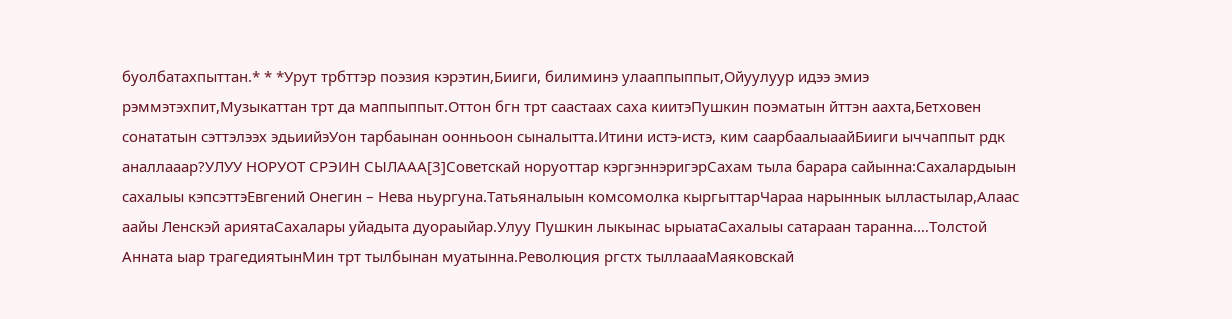буолбатахпыттан.* * *Урут трбттэр поэзия кэрэтин,Бииги, билиминэ улааппыппыт,Ойуулуур идээ эмиэ рэммэтэхпит,Музыкаттан трт да маппыппыт.Оттон бгн трт саастаах саха киитэПушкин поэматын йттэн аахта,Бетховен сонататын сэттэлээх эдьиийэУон тарбаынан оонньоон сыналытта.Итини истэ-истэ, ким саарбаалыаайБииги ыччаппыт рдк аналлааар?УЛУУ НОРУОТ СРЭИН СЫЛААА[3]Советскай норуоттар кэргэннэригэрСахам тыла барара сайынна:Сахалардыын сахалыы кэпсэттэЕвгений Онегин – Нева ньургуна.Татьяналыын комсомолка кыргыттарЧараа нарыннык ылластылар,Алаас аайы Ленскэй ариятаСахалары уйадыта дуораыйар.Улуу Пушкин лыкынас ырыатаСахалыы сатараан таранна.…Толстой Анната ыар трагедиятынМин трт тылбынан муатынна.Революция ргстх тыллаааМаяковскай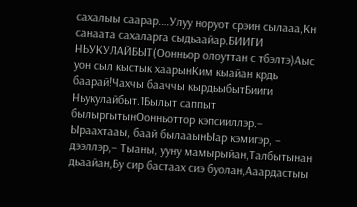сахалыы саарар.…Улуу норуот срэин сылааа,Кн санаата сахаларга сыдьаайар.БИИГИ НЬУКУЛАЙБЫТ(Оонньор олоуттан с тбэлтэ)Аыс уон сыл кыстык хаарынКим кыайан крдь баарай!Чахчы бааччы кырдьыбытБииги Ньукулайбыт.1Былыт саппыт былыргытынОонньоттор кэпсииллэр.– Ыраахтааы, баай былааынЫар кэмигэр, – дээллэр,– Тыаны, ууну мамырыйан,Талбытынан дьаайан,Бу сир бастаах сиэ буолан,Ааардастыы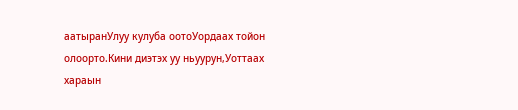аатыранУлуу кулуба оотоУордаах тойон олоорто.Кини диэтэх уу ньуурун,Уоттаах хараын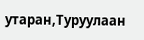утаран,Туруулаан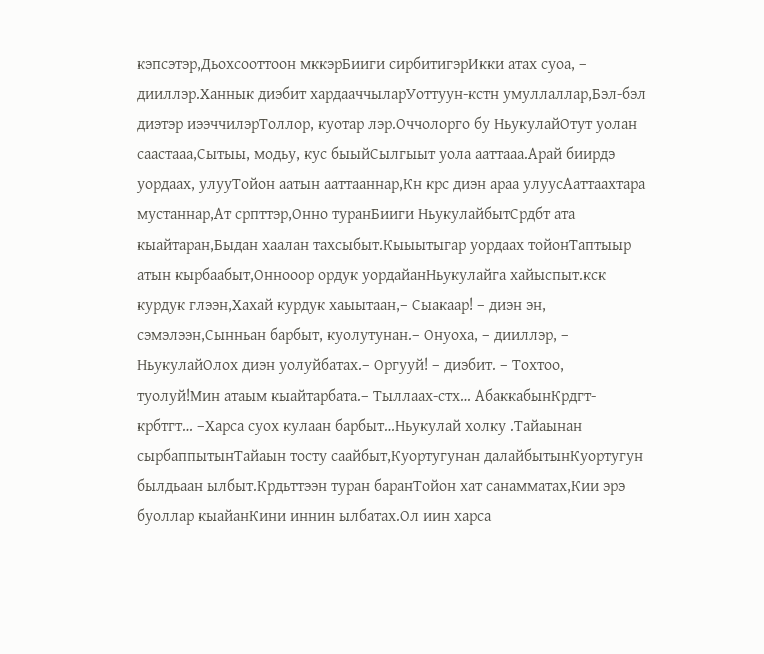кэпсэтэр,Дьохсооттоон мккэрБииги сирбитигэрИкки атах суоа, – дииллэр.Ханнык диэбит хардааччыларУоттуун-кстн умуллаллар,Бэл-бэл диэтэр иээччилэрТоллор, куотар лэр.Оччолорго бу НьукулайОтут уолан саастааа,Сытыы, модьу, кус быыйСылгыыт уола ааттааа.Арай биирдэ уордаах, улууТойон аатын ааттааннар,Кн крс диэн араа улуусАаттаахтара мустаннар,Ат српттэр,Онно туранБииги НьукулайбытСрдбт ата кыайтаран,Быдан хаалан тахсыбыт.Кыыытыгар уордаах тойонТаптыыр атын кырбаабыт,Оннооор ордук уордайанНьукулайга хайыспыт.кск курдук глээн,Хахай курдук хаыытаан,– Сыакаар! – диэн эн, сэмэлээн,Сынньан барбыт, куолутунан.– Онуоха, – дииллэр, – НьукулайОлох диэн уолуйбатах.– Оргууй! – диэбит. – Тохтоо, туолуй!Мин атаым кыайтарбата.– Тыллаах-стх… АбаккабынКрдгт-крбтгт… –Харса суох кулаан барбыт…Ньукулай холку .Тайаынан сырбаппытынТайаын тосту саайбыт,Куортугунан далайбытынКуортугун былдьаан ылбыт.Крдьттээн туран баранТойон хат санамматах,Кии эрэ буоллар кыайанКини иннин ылбатах.Ол иин харса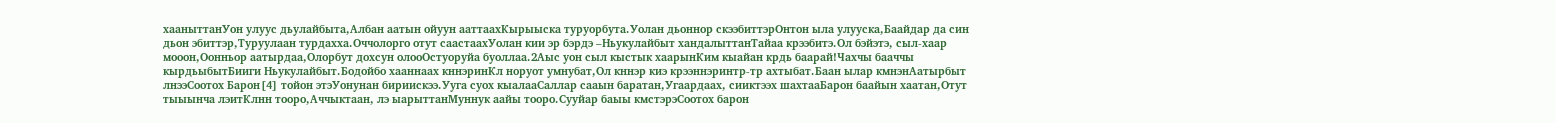хааныттанУон улуус дьулайбыта,Албан аатын ойуун ааттаахКырыыска туруорбута.Уолан дьоннор скээбиттэрОнтон ыла улууска,Баайдар да син дьон эбиттэр,Туруулаан турдахха.Оччолорго отут саастаахУолан кии эр бэрдэ –Ньукулайбыт хандалыттанТайаа крээбитэ.Ол бэйэтэ, сыл-хаар мооон,Оонньор аатырдаа,Олорбут дохсун олооОстуоруйа буоллаа.2Аыс уон сыл кыстык хаарынКим кыайан крдь баарай!Чахчы бааччы кырдьыбытБииги Ньукулайбыт.Бодойбо хааннаах кннэринКл норуот умнубат,Ол кннэр киэ крээннэринтр-тр ахтыбат.Баан ылар кмнэнАатырбыт лнээСоотох Барон[4] тойон этэУонунан бириискээ.Ууга суох кыалааСаллар сааын баратан,Угаардаах, сииктээх шахтааБарон баайын хаатан,Отут тыыынча лэитКлнн тооро,Аччыктаан, лэ ыарыттанМуннук аайы тооро.Сууйар баыы кмстэрэСоотох барон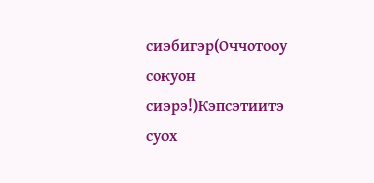сиэбигэр(Оччотооу сокуон сиэрэ!)Кэпсэтиитэ суох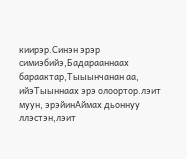киирэр.Синэн эрэр симиэбийэ,Бадарааннаах бараактар,Тыыынчанан аа, ийэТыыннаах эрэ олоортор.лэит муун, эрэйинАймах дьоннуу ллэстэн,лэит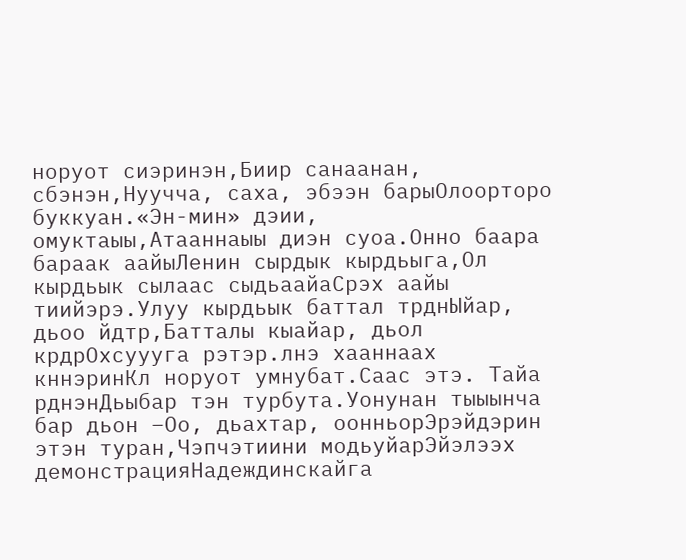норуот сиэринэн,Биир санаанан, сбэнэн,Нуучча, саха, эбээн барыОлоорторо буккуан.«Эн-мин» дэии, омуктаыы,Атааннаыы диэн суоа.Онно баара бараак аайыЛенин сырдык кырдьыга,Ол кырдьык сылаас сыдьаайаСрэх аайы тиийэрэ.Улуу кырдьык баттал трднЫйар, дьоо йдтр,Батталы кыайар, дьол крдрОхсуууга рэтэр.лнэ хааннаах кннэринКл норуот умнубат.Саас этэ. Тайа рднэнДьыбар тэн турбута.Уонунан тыыынча бар дьон –Оо, дьахтар, оонньорЭрэйдэрин этэн туран,Чэпчэтиини модьуйарЭйэлээх демонстрацияНадеждинскайга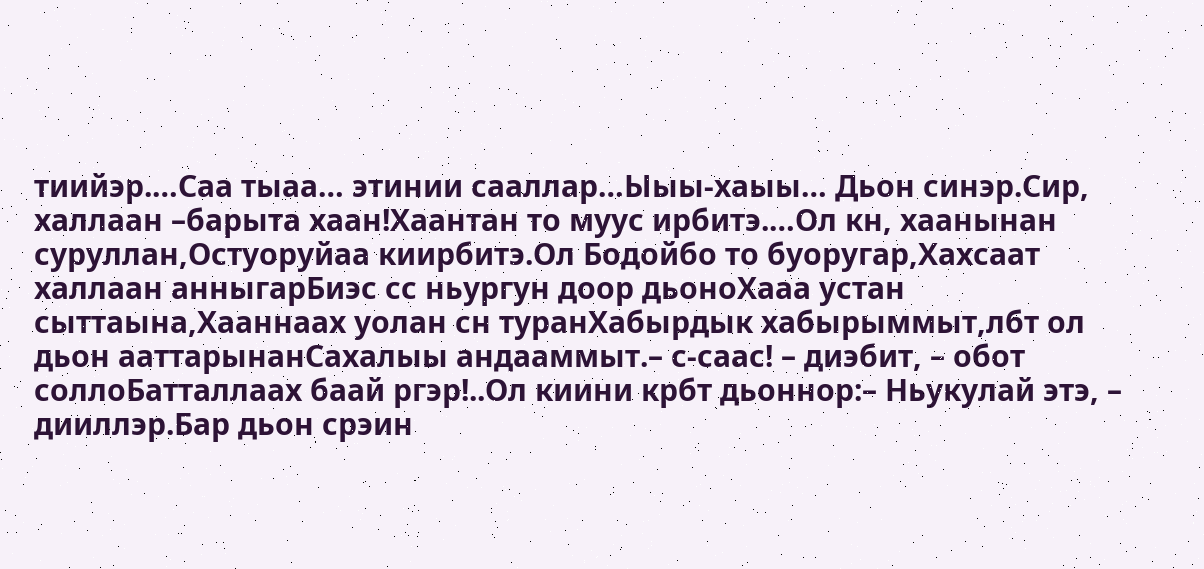тиийэр.…Саа тыаа… этинии сааллар…Ыыы-хаыы… Дьон синэр.Сир, халлаан –барыта хаан!Хаантан то муус ирбитэ.…Ол кн, хаанынан суруллан,Остуоруйаа киирбитэ.Ол Бодойбо то буоругар,Хахсаат халлаан анныгарБиэс сс ньургун доор дьоноХааа устан сыттаына,Хааннаах уолан сн туранХабырдык хабырыммыт,лбт ол дьон ааттарынанСахалыы андааммыт.– с-саас! – диэбит, – обот соллоБатталлаах баай ргэр!..Ол киини крбт дьоннор:– Ньукулай этэ, – дииллэр.Бар дьон срэин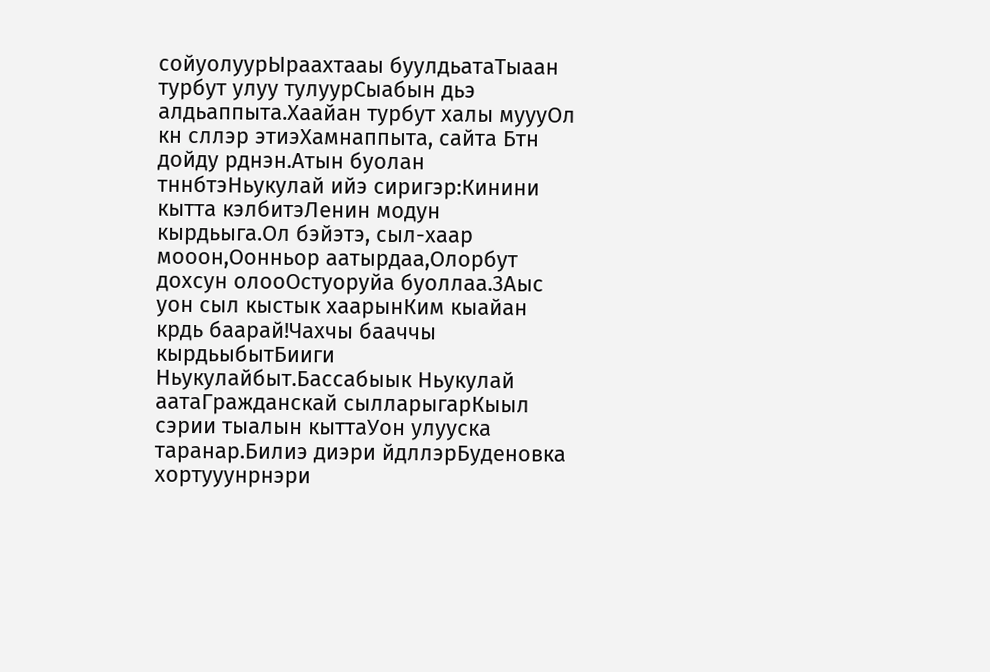сойуолуурЫраахтааы буулдьатаТыаан турбут улуу тулуурСыабын дьэ алдьаппыта.Хаайан турбут халы муууОл кн сллэр этиэХамнаппыта, сайта Бтн дойду рднэн.Атын буолан тннбтэНьукулай ийэ сиригэр:Кинини кытта кэлбитэЛенин модун кырдьыга.Ол бэйэтэ, сыл-хаар мооон,Оонньор аатырдаа,Олорбут дохсун олооОстуоруйа буоллаа.3Аыс уон сыл кыстык хаарынКим кыайан крдь баарай!Чахчы бааччы кырдьыбытБииги Ньукулайбыт.Бассабыык Ньукулай аатаГражданскай сылларыгарКыыл сэрии тыалын кыттаУон улууска таранар.Билиэ диэри йдллэрБуденовка хортууунрнэри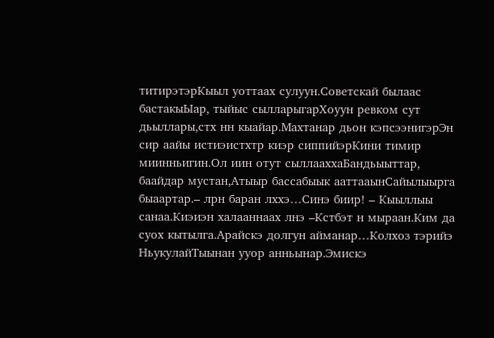титирэтэрКыыл уоттаах сулуун.Советскай былаас бастакыЫар, тыйыс сылларыгарХоуун ревком сут дьыллары,стх нн кыайар.Махтанар дьон кэпсээнигэрЭн сир аайы истиэистхтр киэр сиппийэрКини тимир миинньигин.Ол иин отут сыллааххаБандьыыттар, баайдар мустан,Атыыр бассабыык ааттааынСайылыырга быаартар.– лрн баран лххэ…Синэ биир! – Кыыллыы санаа.Киэиэн халааннаах лнэ –Кстбэт н мыраан.Ким да суох кытылга.Арайскэ долгун айманар…Колхоз тэрийэ НьукулайТыынан ууор анньынар.Эмискэ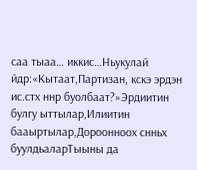саа тыаа… иккис…Ньукулай йдр:«Кытаат,Партизан, кскэ эрдэн ис.стх ннр буолбаат?»Эрдиитин булгу ыттылар,Илиитин бааыртылар,Дороонноох снньх буулдьаларТыыны да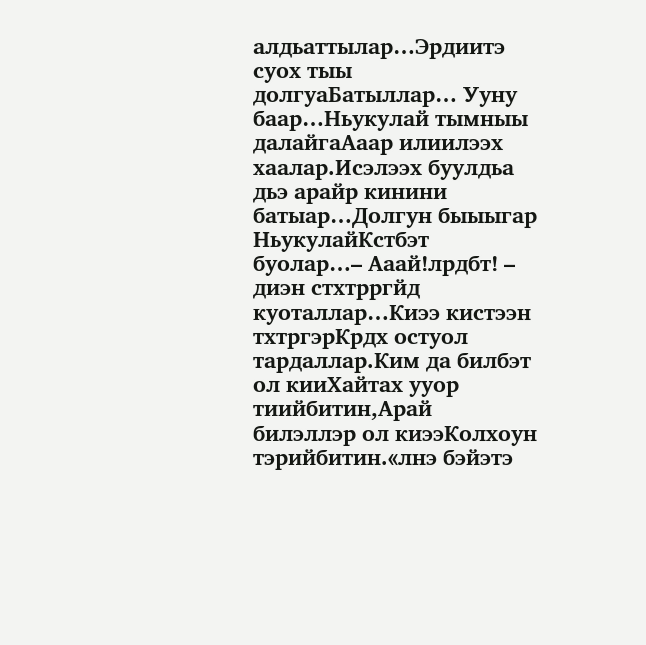алдьаттылар…Эрдиитэ суох тыы долгуаБатыллар… Ууну баар…Ньукулай тымныы далайгаАаар илиилээх хаалар.Исэлээх буулдьа дьэ арайр кинини батыар…Долгун быыыгар НьукулайКстбэт буолар…– Ааай!лрдбт! – диэн стхтрргйд куоталлар…Киээ кистээн тхтргэрКрдх остуол тардаллар.Ким да билбэт ол кииХайтах ууор тиийбитин,Арай билэллэр ол киээКолхоун тэрийбитин.«лнэ бэйэтэ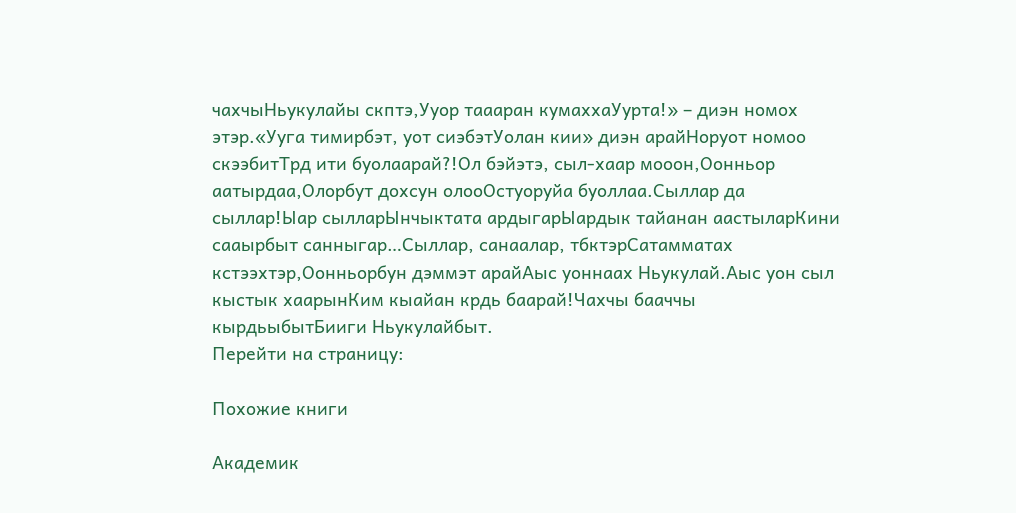чахчыНьукулайы скптэ,Ууор таааран кумаххаУурта!» – диэн номох этэр.«Ууга тимирбэт, уот сиэбэтУолан кии» диэн арайНоруот номоо скээбитТрд ити буолаарай?!Ол бэйэтэ, сыл-хаар мооон,Оонньор аатырдаа,Олорбут дохсун олооОстуоруйа буоллаа.Сыллар да сыллар!Ыар сылларЫнчыктата ардыгарЫардык тайанан аастыларКини сааырбыт санныгар…Сыллар, санаалар, тбктэрСатамматах кстээхтэр,Оонньорбун дэммэт арайАыс уоннаах Ньукулай.Аыс уон сыл кыстык хаарынКим кыайан крдь баарай!Чахчы бааччы кырдьыбытБииги Ньукулайбыт.
Перейти на страницу:

Похожие книги

Академик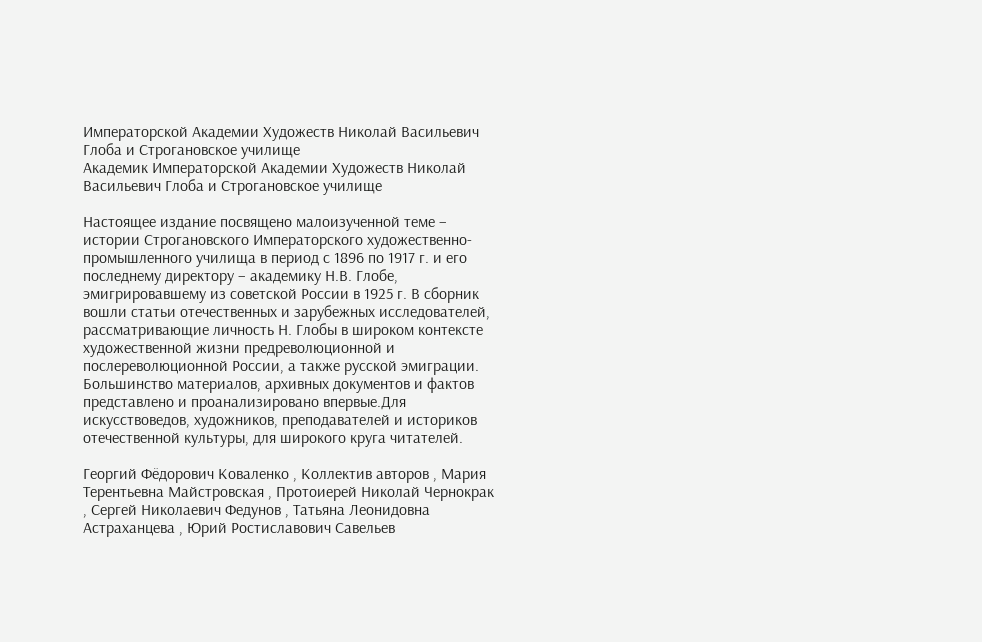Императорской Академии Художеств Николай Васильевич Глоба и Строгановское училище
Академик Императорской Академии Художеств Николай Васильевич Глоба и Строгановское училище

Настоящее издание посвящено малоизученной теме – истории Строгановского Императорского художественно-промышленного училища в период с 1896 по 1917 г. и его последнему директору – академику Н.В. Глобе, эмигрировавшему из советской России в 1925 г. В сборник вошли статьи отечественных и зарубежных исследователей, рассматривающие личность Н. Глобы в широком контексте художественной жизни предреволюционной и послереволюционной России, а также русской эмиграции. Большинство материалов, архивных документов и фактов представлено и проанализировано впервые.Для искусствоведов, художников, преподавателей и историков отечественной культуры, для широкого круга читателей.

Георгий Фёдорович Коваленко , Коллектив авторов , Мария Терентьевна Майстровская , Протоиерей Николай Чернокрак , Сергей Николаевич Федунов , Татьяна Леонидовна Астраханцева , Юрий Ростиславович Савельев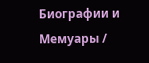Биографии и Мемуары /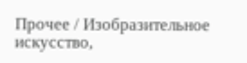Прочее / Изобразительное искусство,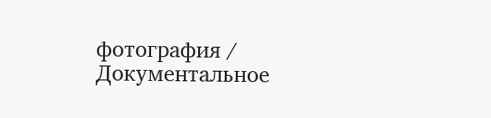фотография / Документальное